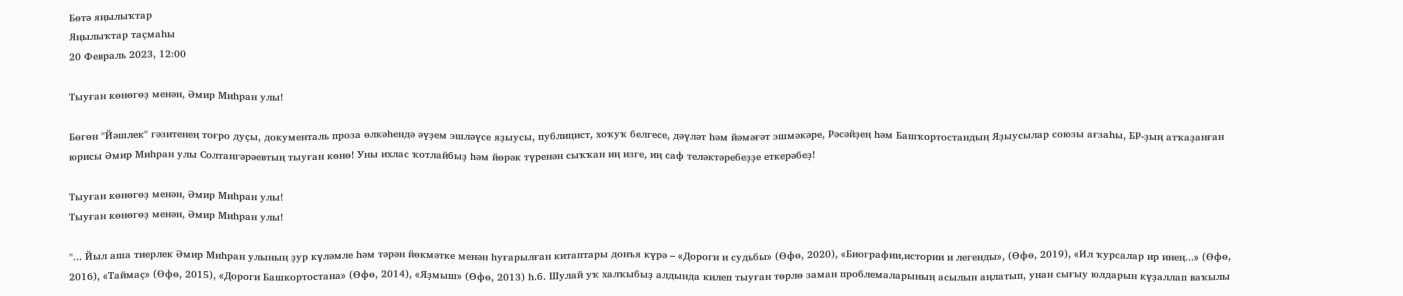Бөтә яңылыҡтар
Яңылыҡтар таҫмаһы
20 Февраль 2023, 12:00

Тыуған көнөгөҙ менән, Әмир Миһран улы!

Бөгөн "Йәшлек" гәзитенең тоғро дуҫы, документаль проза өлкәһендә әүҙем эшләүсе яҙыусы, публицист, хоҡуҡ белгесе, дәүләт һәм йәмәғәт эшмәкәре, Рәсәйҙең һәм Башҡортостандың Яҙыусылар союзы ағзаһы, БР-ҙың атҡаҙанған юрисы Әмир Миһран улы Солтангәрәевтың тыуған көнө! Уны ихлас ҡотлайбыҙ һәм йөрәк түренән сыҡҡан иң изге, иң саф теләктәребеҙҙе еткерәбеҙ!

Тыуған көнөгөҙ менән, Әмир Миһран улы!
Тыуған көнөгөҙ менән, Әмир Миһран улы!

"... Йыл аша тиерлек Әмир Миһран улының ҙур күләмле һәм тәрән йөкмәтке менән һуғарылған китаптары донъя күрә – «Дороги и судьбы» (Өфө, 2020), «Биографии,истории и легенды», (Өфө, 2019), «Ил ҡурсалар ир инең...» (Өфө, 2016), «Таймаҫ» (Өфө, 2015), «Дороги Башкортостана» (Өфө, 2014), «Яҙмыш» (Өфө, 2013) һ.б. Шулай уҡ халҡыбыҙ алдында килеп тыуған төрлө заман проблемаларының асылын аңлатып, унан сығыу юлдарын күҙаллап ваҡылы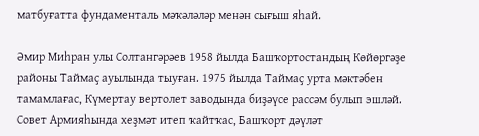матбуғатта фундаменталь мәҡәләләр менән сығыш яһай.

Әмир Миһран улы Солтангәрәев 1958 йылда Башҡортостандың Көйөргәҙе районы Таймаҫ ауылында тыуған. 1975 йылда Таймаҫ урта мәктәбен тамамлағас, Күмертау вертолет заводында биҙәүсе рассәм булып эшләй. Совет Армияһында хеҙмәт итеп ҡайтҡас, Башҡорт дәүләт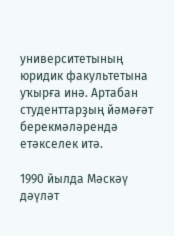университетының юридик факультетына уҡырға инә. Артабан студенттарҙың йәмәғәт берекмәләрендә етәкселек итә.

1990 йылда Мәскәү дәүләт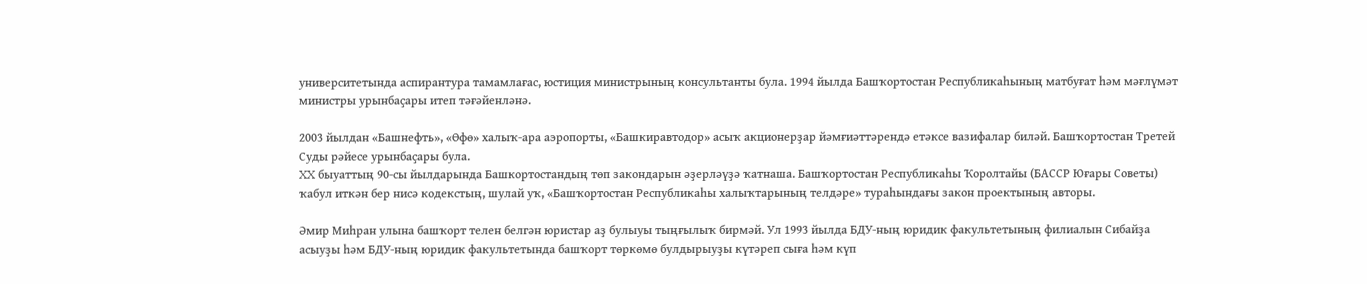университетында аспирантура тамамлағас, юстиция министрының консультанты була. 1994 йылда Башҡортостан Республикаһының матбуғат һәм мәғлүмәт министры урынбаҫары итеп тәғәйенләнә.

2003 йылдан «Башнефть», «Өфө» халыҡ-ара аэропорты, «Башкиравтодор» асыҡ акционерҙар йәмғиәттәрендә етәксе вазифалар биләй. Башҡортостан Третей Суды рәйесе урынбаҫары була.
XX быуаттың 90-сы йылдарында Башкортостандың төп закондарын әҙерләүҙә ҡатнаша. Башҡортостан Республикаһы Ҡоролтайы (БАССР Юғары Советы) ҡабул иткән бер нисә кодекстың, шулай уҡ, «Башҡортостан Республикаһы халыҡтарының телдәре» тураһындағы закон проектының авторы.

Әмир Миһран улына башҡорт телен белгән юристар аҙ булыуы тыңғылыҡ бирмәй. Ул 1993 йылда БДУ-ның юридик факультетының филиалын Сибайҙа асыуҙы һәм БДУ-ның юридик факультетында башҡорт төркөмө булдырыуҙы күтәреп сыға һәм күп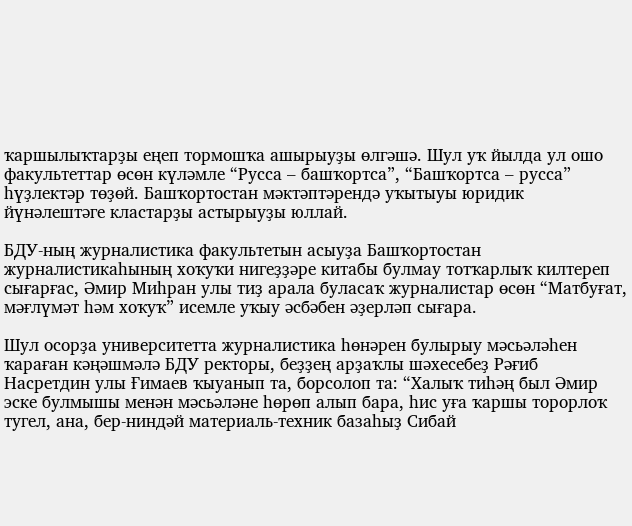ҡаршылыҡтарҙы еңеп тормошҡа ашырыуҙы өлгәшә. Шул уҡ йылда ул ошо факультеттар өсөн күләмле “Русса – башҡортса”, “Башҡортса – русса” һүҙлектәр төҙөй. Башҡортостан мәктәптәрендә уҡытыуы юридик йүнәлештәге кластарҙы астырыуҙы юллай.

БДУ-ның журналистика факультетын асыуҙа Башҡортостан журналистикаһының хоҡуҡи нигеҙҙәре китабы булмау тотҡарлыҡ килтереп сығарғас, Әмир Миһран улы тиҙ арала буласаҡ журналистар өсөн “Матбуғат, мәғлүмәт һәм хоҡуҡ” исемле уҡыу әсбәбен әҙерләп сығара.

Шул осорҙа университетта журналистика һөнәрен булырыу мәсьәләһен ҡараған кәңәшмәлә БДУ ректоры, беҙҙең арҙаҡлы шәхесебеҙ Рәғиб Насретдин улы Ғимаев ҡыуанып та, борсолоп та: “Халыҡ тиһәң был Әмир эске булмышы менән мәсьәләне һөрөп алып бара, һис уға ҡаршы торорлоҡ тугел, ана, бер-ниндәй материаль-техник базаһыҙ Сибай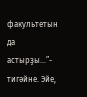факультетын да астырҙы...”- тигәйне. Эйе,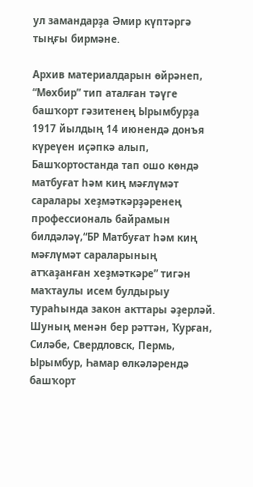ул замандарҙа Әмир күптәргә тыңғы бирмәне.

Архив материалдарын өйрәнеп, “Мөхбир” тип аталған тәүге башҡорт гәзитенең Ырымбурҙа 1917 йылдың 14 июнендә донъя күреүен иҫәпкә алып, Башҡортостанда тап ошо көндә матбуғат һәм киң мәғлүмәт саралары хеҙмәткәрҙәренең профессиональ байрамын билдәләү,“БР Матбуғат һәм киң мәғлүмәт сараларының атҡаҙанған хеҙмәткәре” тигән маҡтаулы исем булдырыу тураһында закон акттары әҙерләй.
Шуның менән бер рәттән, Ҡурған, Силәбе, Свердловск, Пермь, Ырымбур, Һамар өлкәләрендә башҡорт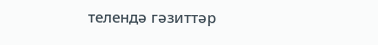телендә гәзиттәр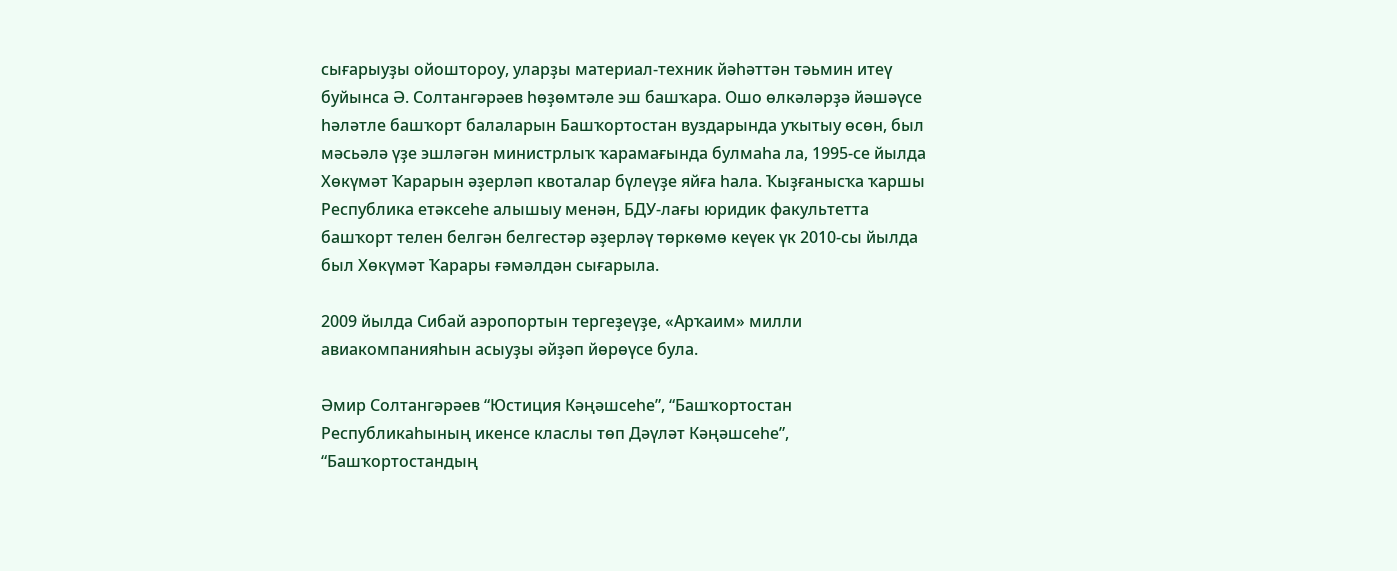сығарыуҙы ойоштороу, уларҙы материал-техник йәһәттән тәьмин итеү буйынса Ә. Солтангәрәев һөҙөмтәле эш башҡара. Ошо өлкәләрҙә йәшәүсе һәләтле башҡорт балаларын Башҡортостан вуздарында уҡытыу өсөн, был мәсьәлә үҙе эшләгән министрлыҡ ҡарамағында булмаһа ла, 1995-се йылда Хөкүмәт Ҡарарын әҙерләп квоталар бүлеүҙе яйға һала. Ҡыҙғанысҡа ҡаршы Республика етәксеһе алышыу менән, БДУ-лағы юридик факультетта башҡорт телен белгән белгестәр әҙерләү төркөмө кеүек үк 2010-сы йылда был Хөкүмәт Ҡарары ғәмәлдән сығарыла.

2009 йылда Сибай аэропортын тергеҙеүҙе, «Арҡаим» милли авиакомпанияһын асыуҙы әйҙәп йөрөүсе була.

Әмир Солтангәрәев “Юстиция Кәңәшсеһе”, “Башҡортостан Республикаһының икенсе класлы төп Дәүләт Кәңәшсеһе”, “Башҡортостандың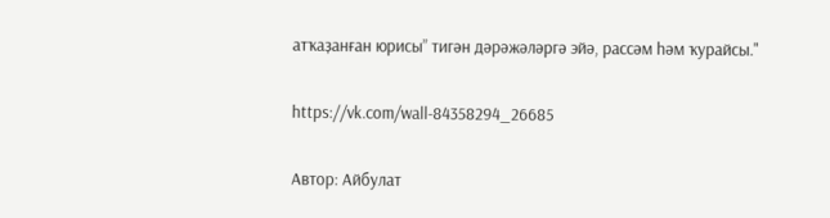атҡаҙанған юрисы” тигән дәрәжәләргә эйә, рассәм һәм ҡурайсы."

https://vk.com/wall-84358294_26685

Автор: Айбулат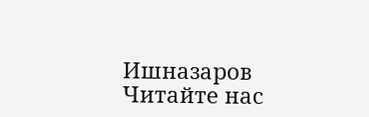Ишназаров
Читайте нас